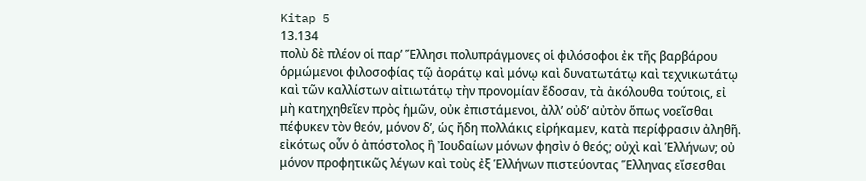Kitap 5
13.134
πολὺ δὲ πλέον οἱ παρ’ Ἕλλησι πολυπράγμονες οἱ φιλόσοφοι ἐκ τῆς βαρβάρου ὁρμώμενοι φιλοσοφίας τῷ ἀοράτῳ καὶ μόνῳ καὶ δυνατωτάτῳ καὶ τεχνικωτάτῳ καὶ τῶν καλλίστων αἰτιωτάτῳ τὴν προνομίαν ἔδοσαν, τὰ ἀκόλουθα τούτοις, εἰ μὴ κατηχηθεῖεν πρὸς ἡμῶν, οὐκ ἐπιστάμενοι, ἀλλ’ οὐδ’ αὐτὸν ὅπως νοεῖσθαι πέφυκεν τὸν θεόν, μόνον δ’, ὡς ἤδη πολλάκις εἰρήκαμεν, κατὰ περίφρασιν ἀληθῆ. εἰκότως οὖν ὁ ἀπόστολος ἢ Ἰουδαίων μόνων φησὶν ὁ θεός; οὐχὶ καὶ Ἑλλήνων; οὐ μόνον προφητικῶς λέγων καὶ τοὺς ἐξ Ἑλλήνων πιστεύοντας Ἕλληνας εἴσεσθαι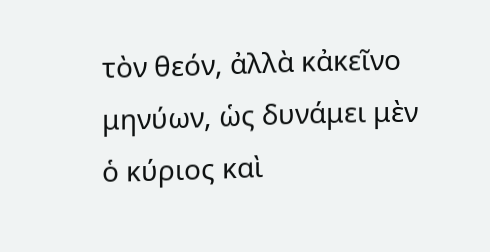τὸν θεόν, ἀλλὰ κἀκεῖνο μηνύων, ὡς δυνάμει μὲν ὁ κύριος καὶ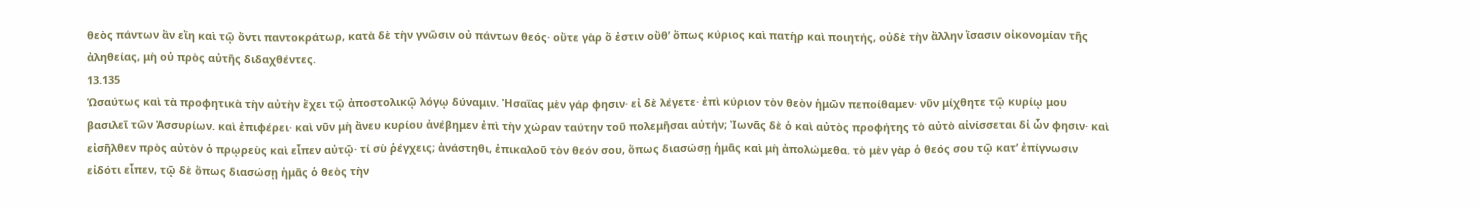θεὸς πάντων ἂν εἴη καὶ τῷ ὄντι παντοκράτωρ, κατὰ δὲ τὴν γνῶσιν οὐ πάντων θεός· οὔτε γὰρ ὅ ἐστιν οὔθ’ ὅπως κύριος καὶ πατὴρ καὶ ποιητής, οὐδὲ τὴν ἄλλην ἴσασιν οἰκονομίαν τῆς ἀληθείας, μὴ οὐ πρὸς αὐτῆς διδαχθέντες.
13.135
Ὡσαύτως καὶ τὰ προφητικὰ τὴν αὐτὴν ἔχει τῷ ἀποστολικῷ λόγῳ δύναμιν. Ἡσαΐας μὲν γάρ φησιν· εἰ δὲ λέγετε· ἐπὶ κύριον τὸν θεὸν ἡμῶν πεποίθαμεν· νῦν μίχθητε τῷ κυρίῳ μου βασιλεῖ τῶν Ἀσσυρίων. καὶ ἐπιφέρει· καὶ νῦν μὴ ἄνευ κυρίου ἀνέβημεν ἐπὶ τὴν χώραν ταύτην τοῦ πολεμῆσαι αὐτήν; Ἰωνᾶς δὲ ὁ καὶ αὐτὸς προφήτης τὸ αὐτὸ αἰνίσσεται δἰ ὧν φησιν· καὶ εἰσῆλθεν πρὸς αὐτὸν ὁ πρῳρεὺς καὶ εἶπεν αὐτῷ· τί σὺ ῥέγχεις; ἀνάστηθι, ἐπικαλοῦ τὸν θεόν σου, ὅπως διασώσῃ ἡμᾶς καὶ μὴ ἀπολώμεθα. τὸ μὲν γὰρ ὁ θεός σου τῷ κατ’ ἐπίγνωσιν εἰδότι εἶπεν, τῷ δὲ ὅπως διασώσῃ ἡμᾶς ὁ θεὸς τὴν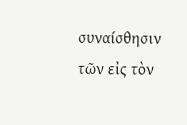συναίσθησιν τῶν εἰς τὸν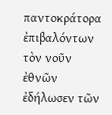παντοκράτορα ἐπιβαλόντων τὸν νοῦν ἐθνῶν ἐδήλωσεν τῶν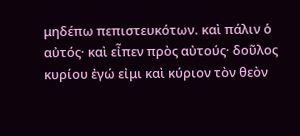μηδέπω πεπιστευκότων. καὶ πάλιν ὁ αὐτός· καὶ εἶπεν πρὸς αὐτούς· δοῦλος κυρίου ἐγώ εἰμι καὶ κύριον τὸν θεὸν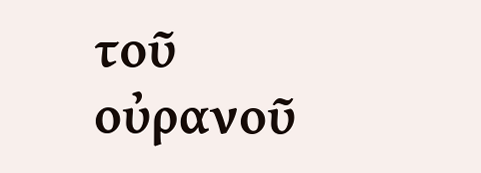τοῦ οὐρανοῦ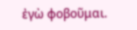ἐγὼ φοβοῦμαι.